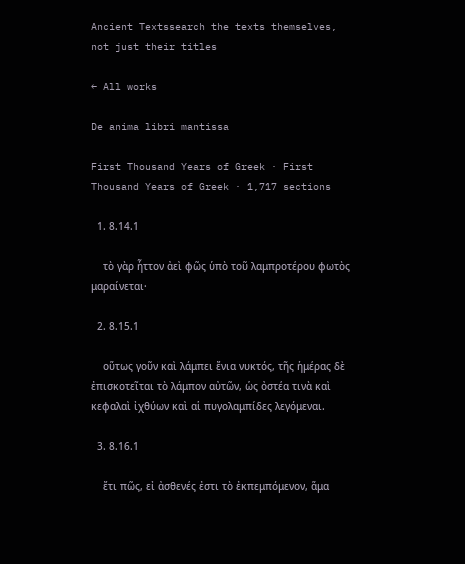Ancient Textssearch the texts themselves, not just their titles

← All works

De anima libri mantissa

First Thousand Years of Greek · First Thousand Years of Greek · 1,717 sections

  1. 8.14.1

    τὸ γὰρ ἧττον ἀεὶ φῶς ὑπὸ τοῦ λαμπροτέρου φωτὸς μαραίνεται·

  2. 8.15.1

    οὕτως γοῦν καὶ λάμπει ἔνια νυκτός, τῆς ἡμέρας δὲ ἐπισκοτεῖται τὸ λάμπον αὐτῶν, ὡς ὀστέα τινὰ καὶ κεφαλαὶ ἰχθύων καὶ αἱ πυγολαμπίδες λεγόμεναι.

  3. 8.16.1

    ἔτι πῶς, εἰ ἀσθενές ἐστι τὸ ἐκπεμπόμενον, ἅμα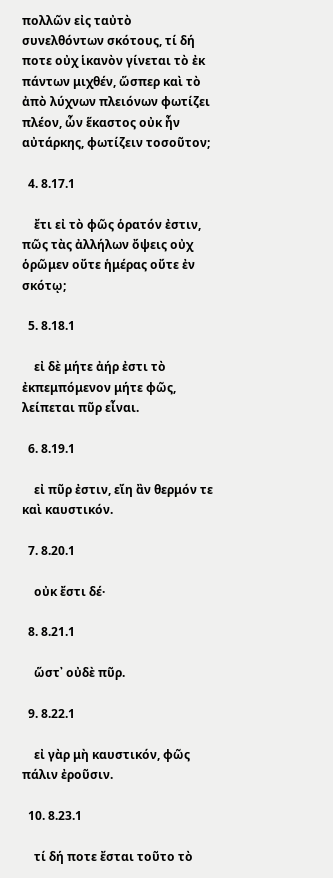πολλῶν εἰς ταὐτὸ συνελθόντων σκότους, τί δή ποτε οὐχ ἱκανὸν γίνεται τὸ ἐκ πάντων μιχθέν, ὥσπερ καὶ τὸ ἀπὸ λύχνων πλειόνων φωτίζει πλέον, ὧν ἕκαστος οὐκ ἦν αὐτάρκης, φωτίζειν τοσοῦτον;

  4. 8.17.1

    ἔτι εἰ τὸ φῶς ὁρατόν ἐστιν, πῶς τὰς ἀλλήλων ὄψεις οὐχ ὁρῶμεν οὔτε ἡμέρας οὔτε ἐν σκότῳ;

  5. 8.18.1

    εἰ δὲ μήτε ἀήρ ἐστι τὸ ἐκπεμπόμενον μήτε φῶς, λείπεται πῦρ εἶναι.

  6. 8.19.1

    εἰ πῦρ ἐστιν, εἴη ἂν θερμόν τε καὶ καυστικόν.

  7. 8.20.1

    οὐκ ἔστι δέ·

  8. 8.21.1

    ὥστ᾿ οὐδὲ πῦρ.

  9. 8.22.1

    εἰ γὰρ μὴ καυστικόν, φῶς πάλιν ἐροῦσιν.

  10. 8.23.1

    τί δή ποτε ἔσται τοῦτο τὸ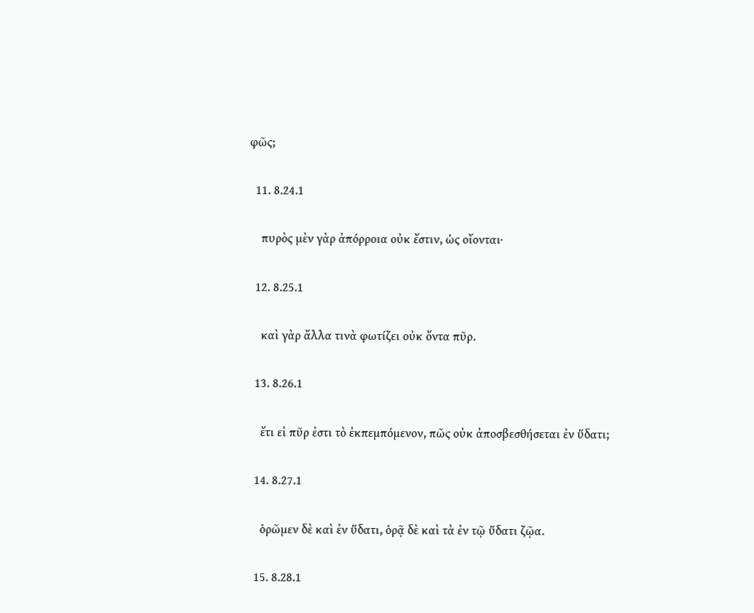φῶς;

  11. 8.24.1

    πυρὸς μὲν γὰρ ἀπόρροια οὐκ ἔστιν, ὡς οἴονται·

  12. 8.25.1

    καὶ γὰρ ἄλλα τινὰ φωτίζει οὐκ ὄντα πῦρ.

  13. 8.26.1

    ἔτι εἰ πῦρ ἐστι τὸ ἐκπεμπόμενον, πῶς οὐκ ἀποσβεσθήσεται ἐν ὕδατι;

  14. 8.27.1

    ὁρῶμεν δὲ καὶ ἐν ὕδατι, ὁρᾷ δὲ καὶ τὰ ἐν τῷ ὕδατι ζῷα.

  15. 8.28.1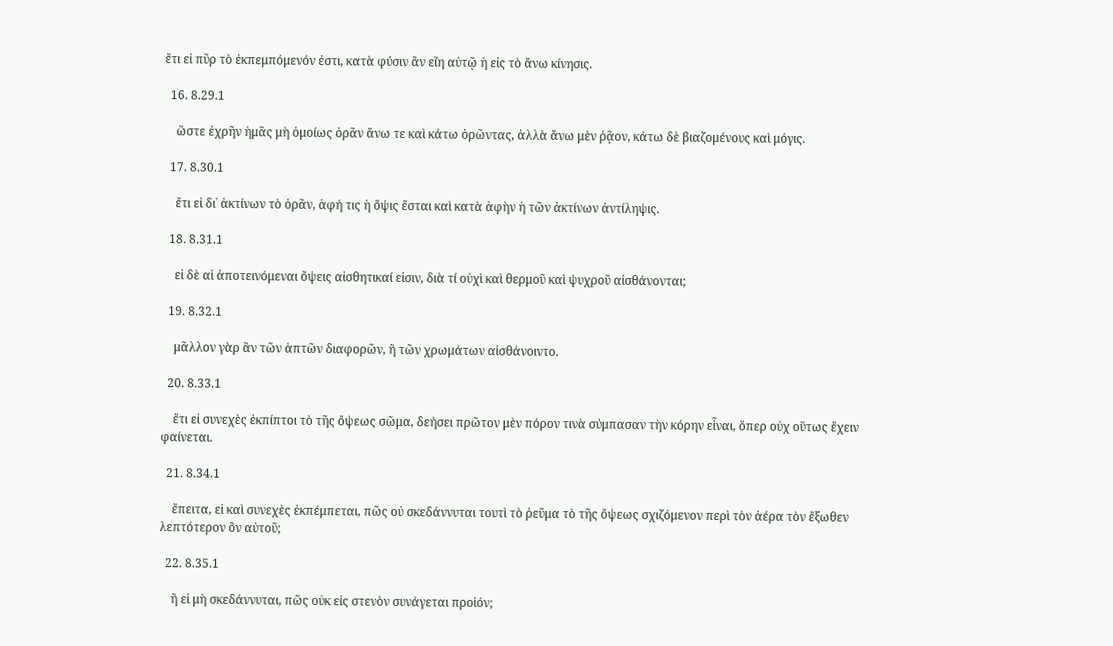ἔτι εἰ πῦρ τὸ ἐκπεμπόμενόν ἐστι, κατὰ φύσιν ἂν εἴη αὐτῷ ἡ εἰς τὸ ἄνω κίνησις.

  16. 8.29.1

    ὥστε ἐχρῆν ἡμᾶς μὴ ὁμοίως ὁρᾶν ἄνω τε καὶ κάτω ὁρῶντας, ἀλλὰ ἄνω μὲν ῥᾷον, κάτω δὲ βιαζομένους καὶ μόγις.

  17. 8.30.1

    ἔτι εἰ δι᾿ ἀκτίνων τὸ ὁρᾶν, ἁφή τις ἡ ὄψις ἔσται καὶ κατὰ ἁφὴν ἡ τῶν ἀκτίνων ἀντίληψις.

  18. 8.31.1

    εἰ δὲ αἱ ἀποτεινόμεναι ὄψεις αἰσθητικαί εἰσιν, διὰ τί οὐχὶ καὶ θερμοῦ καὶ ψυχροῦ αἰσθάνονται;

  19. 8.32.1

    μᾶλλον γὰρ ἂν τῶν ἁπτῶν διαφορῶν, ἢ τῶν χρωμάτων αἰσθάνοιντο.

  20. 8.33.1

    ἔτι εἰ συνεχὲς ἐκπίπτοι τὸ τῆς ὄψεως σῶμα, δεήσει πρῶτον μὲν πόρον τινὰ σύμπασαν τὴν κόρην εἶναι, ὅπερ οὐχ οὕτως ἔχειν φαίνεται.

  21. 8.34.1

    ἔπειτα, εἰ καὶ συνεχὲς ἐκπέμπεται, πῶς οὐ σκεδάννυται τουτὶ τὸ ῥεῦμα τὸ τῆς ὄψεως σχιζόμενον περὶ τὸν ἀέρα τὸν ἔξωθεν λεπτότερον ὂν αὐτοῦ;

  22. 8.35.1

    ἢ εἰ μὴ σκεδάννυται, πῶς οὐκ εἰς στενὸν συνάγεται προἱόν;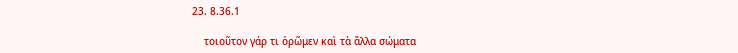23. 8.36.1

    τοιοῦτον γάρ τι ὁρῶμεν καὶ τὰ ἄλλα σώματα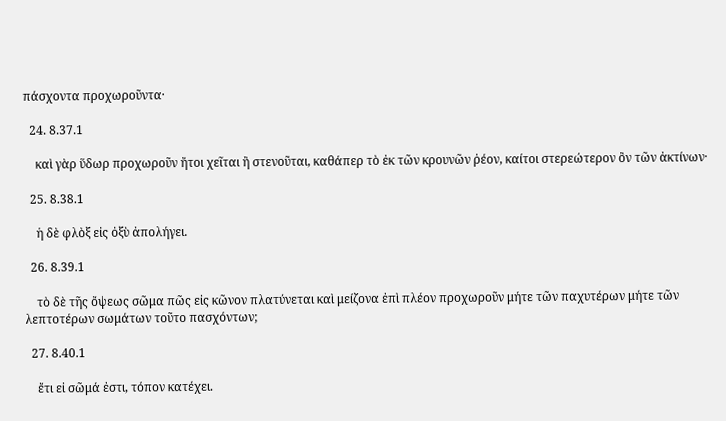πάσχοντα προχωροῦντα·

  24. 8.37.1

    καὶ γὰρ ὕδωρ προχωροῦν ἤτοι χεῖται ἢ στενοῦται, καθάπερ τὸ ἐκ τῶν κρουνῶν ῥέον, καίτοι στερεώτερον ὂν τῶν ἀκτίνων·

  25. 8.38.1

    ἡ δὲ φλὸξ εἰς ὀξὺ ἀπολήγει.

  26. 8.39.1

    τὸ δὲ τῆς ὄψεως σῶμα πῶς εἰς κῶνον πλατύνεται καὶ μείζονα ἐπὶ πλέον προχωροῦν μήτε τῶν παχυτέρων μήτε τῶν λεπτοτέρων σωμάτων τοῦτο πασχόντων;

  27. 8.40.1

    ἔτι εἰ σῶμά ἐστι, τόπον κατέχει.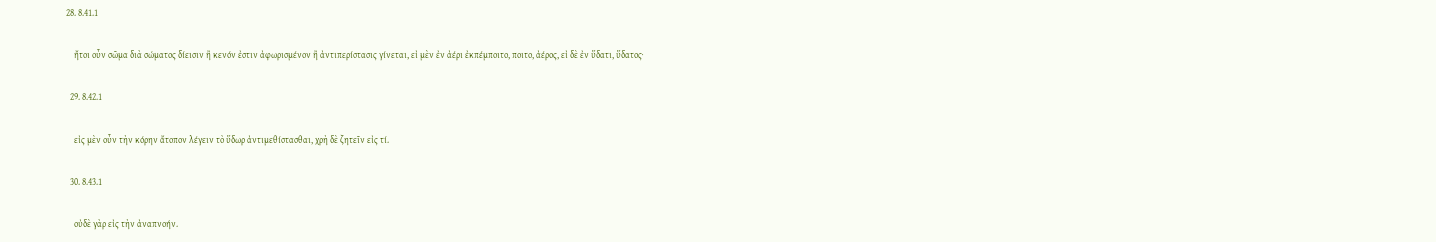28. 8.41.1

    ἤτοι οὖν σῶμα διὰ σώματος δίεισιν ἢ κενόν ἐστιν ἀφωρισμένον ἢ ἀντιπερίστασις γίνεται, εἰ μὲν ἐν ἀέρι ἐκπέμποιτο, ποιτο, ἀέρος, εἰ δὲ ἐν ὕδατι, ὕδατος·

  29. 8.42.1

    εἰς μὲν οὖν τὴν κόρην ἄτοπον λέγειν τὸ ὕδωρ ἀντιμεθίστασθαι, χρὴ δὲ ζητεῖν εἰς τί.

  30. 8.43.1

    οὐδὲ γὰρ εἰς τὴν ἀναπνοήν.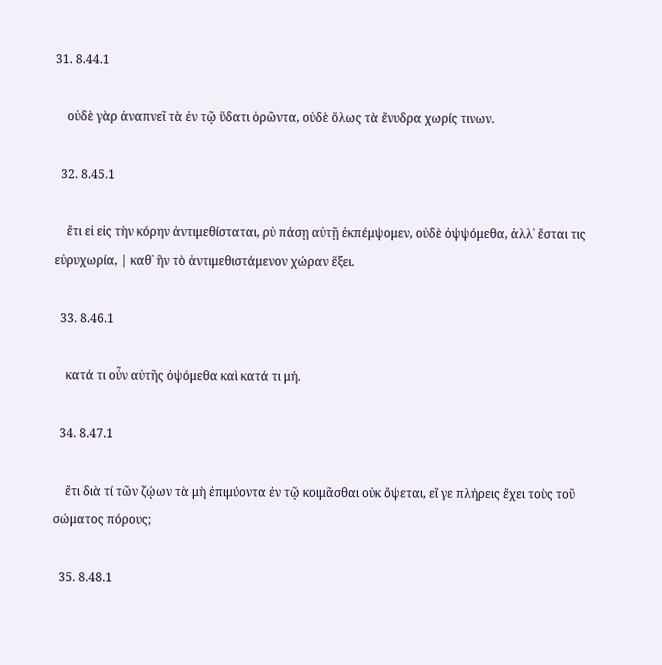31. 8.44.1

    οὐδὲ γὰρ ἀναπνεῖ τὰ ἐν τῷ ὕδατι ὁρῶντα, οὐδὲ ὅλως τὰ ἔνυδρα χωρίς τινων.

  32. 8.45.1

    ἔτι εἰ εἰς τὴν κόρην ἀντιμεθίσταται, ρὐ πάσῃ αὐτῇ ἐκπέμψομεν, οὐδὲ ὀψψόμεθα, ἀλλ᾿ ἔσται τις εὐρυχωρία, | καθ᾿ ἣν τὸ ἀντιμεθιστάμενον χώραν ἕξει.

  33. 8.46.1

    κατά τι οὖν αὐτῆς ὀψόμεθα καὶ κατά τι μή.

  34. 8.47.1

    ἔτι διὰ τί τῶν ζῴων τὰ μὴ ἐπιμύοντα ἐν τῷ κοιμᾶσθαι οὐκ ὄψεται, εἴ γε πλήρεις ἔχει τοὺς τοῦ σώματος πόρους;

  35. 8.48.1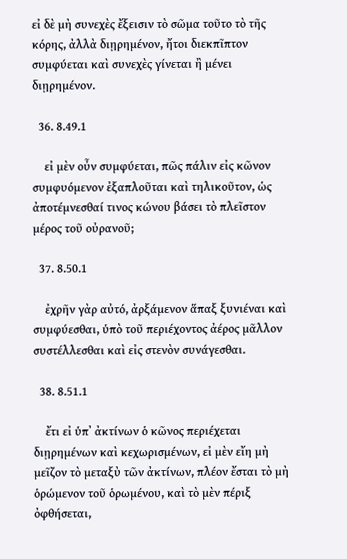εἰ δὲ μὴ συνεχὲς ἔξεισιν τὸ σῶμα τοῦτο τὸ τῆς κόρης, ἀλλὰ διῃρημένον, ἤτοι διεκπῖπτον συμφύεται καὶ συνεχὲς γίνεται ἢ μένει διῃρημένον.

  36. 8.49.1

    εἰ μὲν οὖν συμφύεται, πῶς πάλιν εἰς κῶνον συμφυόμενον ἐξαπλοῦται καὶ τηλικοῦτον, ὡς ἀποτέμνεσθαί τινος κώνου βάσει τὸ πλεῖστον μέρος τοῦ οὐρανοῦ;

  37. 8.50.1

    ἐχρῆν γὰρ αὐτό, ἀρξάμενον ἅπαξ ξυνιέναι καὶ συμφύεσθαι, ὑπὸ τοῦ περιέχοντος ἀέρος μᾶλλον συστέλλεσθαι καὶ εἰς στενὸν συνάγεσθαι.

  38. 8.51.1

    ἔτι εἰ ὑπ᾿ ἀκτίνων ὁ κῶνος περιέχεται διῃρημένων καὶ κεχωρισμένων, εἰ μὲν εἴη μὴ μεῖζον τὸ μεταξὺ τῶν ἀκτίνων, πλέον ἔσται τὸ μὴ ὁρώμενον τοῦ ὁρωμένου, καὶ τὸ μὲν πέριξ ὀφθήσεται,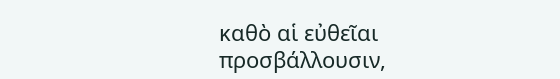καθὸ αἱ εὐθεῖαι προσβάλλουσιν,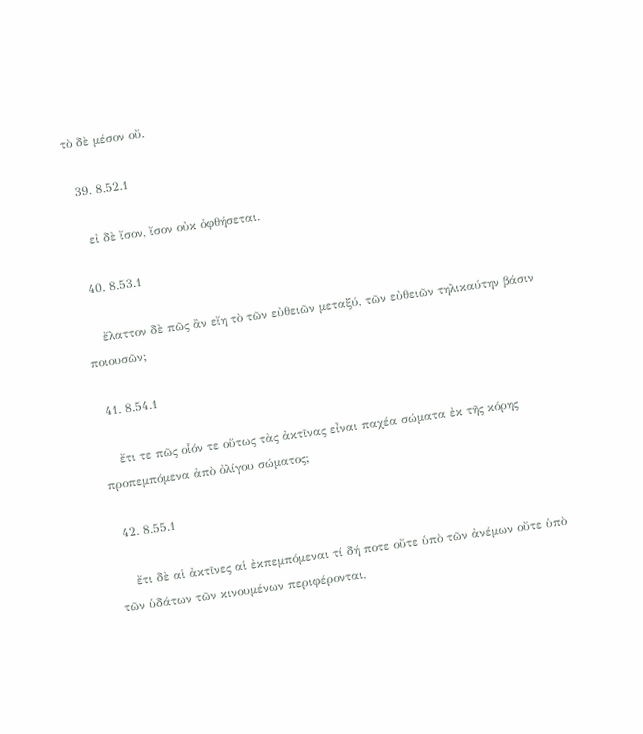τὸ δὲ μέσον οὔ.

  39. 8.52.1

    εἰ δὲ ἴσον, ἴσον οὐκ ὀφθήσεται.

  40. 8.53.1

    ἔλαττον δὲ πῶς ἂν εἴη τὸ τῶν εὐθειῶν μεταξύ, τῶν εὐθειῶν τηλικαύτην βάσιν ποιουσῶν;

  41. 8.54.1

    ἔτι τε πῶς οἷόν τε οὕτως τὰς ἀκτῖνας εἶναι παχέα σώματα ἐκ τῆς κόρης προπεμπόμενα ἀπὸ ὀλίγου σώματος;

  42. 8.55.1

    ἔτι δὲ αἱ ἀκτῖνες αἱ ἐκπεμπόμεναι τί δή ποτε οὔτε ὑπὸ τῶν ἀνέμων οὔτε ὑπὸ τῶν ὑδάτων τῶν κινουμένων περιφέρονται,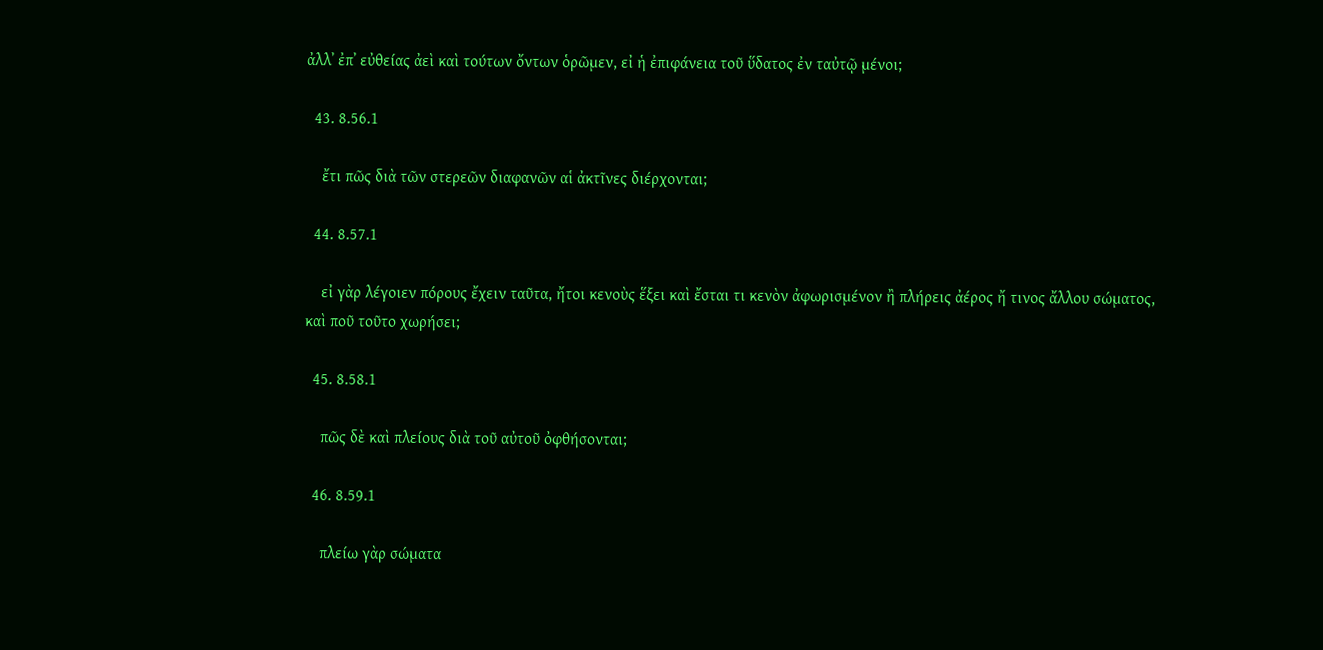ἀλλ᾿ ἐπ᾿ εὐθείας ἀεὶ καὶ τούτων ὄντων ὁρῶμεν, εἰ ἡ ἐπιφάνεια τοῦ ὕδατος ἐν ταὐτῷ μένοι;

  43. 8.56.1

    ἔτι πῶς διὰ τῶν στερεῶν διαφανῶν αἱ ἀκτῖνες διέρχονται;

  44. 8.57.1

    εἰ γὰρ λέγοιεν πόρους ἔχειν ταῦτα, ἤτοι κενοὺς ἕξει καὶ ἔσται τι κενὸν ἀφωρισμένον ἢ πλήρεις ἀέρος ἤ τινος ἄλλου σώματος, καὶ ποῦ τοῦτο χωρήσει;

  45. 8.58.1

    πῶς δὲ καὶ πλείους διὰ τοῦ αὐτοῦ ὀφθήσονται;

  46. 8.59.1

    πλείω γὰρ σώματα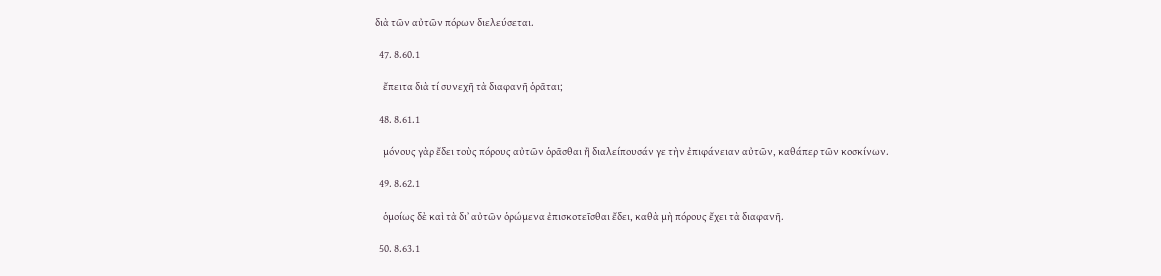διὰ τῶν αὐτῶν πόρων διελεύσεται.

  47. 8.60.1

    ἔπειτα διὰ τί συνεχῆ τὰ διαφανῆ ὁρᾶται;

  48. 8.61.1

    μόνους γὰρ ἔδει τοὺς πόρους αὐτῶν ὁρᾶσθαι ἢ διαλείπουσάν γε τὴν ἐπιφάνειαν αὐτῶν, καθάπερ τῶν κοσκίνων.

  49. 8.62.1

    ὁμοίως δὲ καὶ τὰ δι᾿ αὐτῶν ὁρώμενα ἐπισκοτεῖσθαι ἔδει, καθὰ μὴ πόρους ἔχει τὰ διαφανῆ.

  50. 8.63.1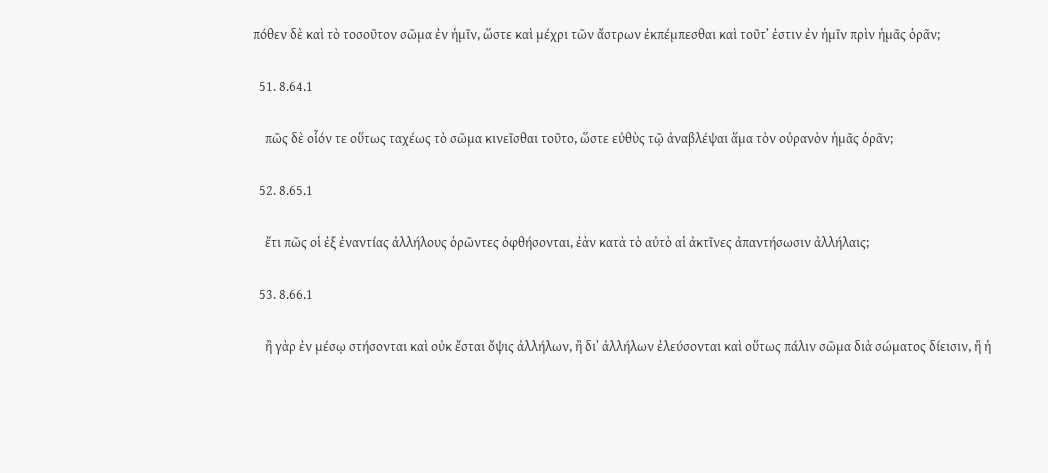πόθεν δὲ καὶ τὸ τοσοῦτον σῶμα ἐν ἡμῖν, ὥστε καὶ μέχρι τῶν ἄστρων ἐκπέμπεσθαι καὶ τοῦτ᾿ ἐστιν ἐν ἡμῖν πρὶν ἡμᾶς ὁρᾶν;

  51. 8.64.1

    πῶς δὲ οἷόν τε οὕτως ταχέως τὸ σῶμα κινεῖσθαι τοῦτο, ὥστε εὐθὺς τῷ ἀναβλέψαι ἅμα τὸν οὐρανὸν ἡμᾶς ὁρᾶν;

  52. 8.65.1

    ἔτι πῶς οἱ ἐξ ἐναντίας ἀλλήλους ὁρῶντες ὀφθήσονται, ἐὰν κατὰ τὸ αὐτὸ αἱ ἀκτῖνες ἀπαντήσωσιν ἀλλήλαις;

  53. 8.66.1

    ἢ γὰρ ἐν μέσῳ στήσονται καὶ οὐκ ἔσται ὄψις ἀλλήλων, ἢ δι᾿ ἀλλήλων ἐλεύσονται καὶ οὕτως πάλιν σῶμα διὰ σώματος δίεισιν, ἢ ἡ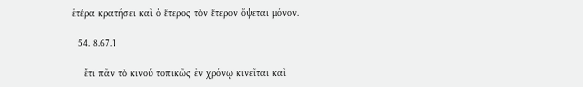ἑτέρα κρατήσει καὶ ὁ ἕτερος τὸν ἕτερον ὄψεται μόνον.

  54. 8.67.1

    ἔτι πᾶν τὸ κινού τοπικῶς ἐν χρόνῳ κινεῖται καὶ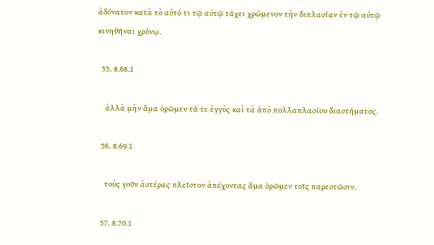ἀδύνατον κατὰ τὸ αὐτό τι τῷ αὐτῷ τάχει χρώμενον τὴν διπλασίαν ἐν τῷ αὐτῷ κινηθῆναι χρόνῳ.

  55. 8.68.1

    ἀλλὰ μὴν ἅμα ὁρῶμεν τά τε ἐγγὺς καὶ τὰ ἀπὸ πολλαπλασίου διαστήματος.

  56. 8.69.1

    τοὺς γοῦν ἀστέρας πλεῖστον ἀπέχοντας ἅμα ὁρῶμεν τοῖς παρεστῶσιν.

  57. 8.70.1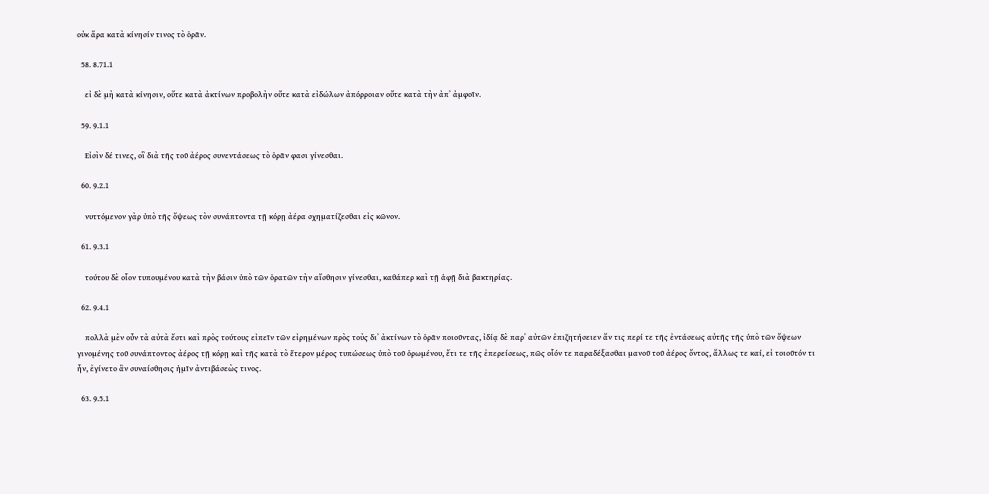οὐκ ἄρα κατὰ κίνησίν τινος τὸ ὁρᾶν.

  58. 8.71.1

    εἰ δὲ μὴ κατὰ κίνησιν, οὔτε κατὰ ἀκτίνων προβολὴν οὔτε κατὰ εἰδώλων ἀπόρροιαν οὔτε κατὰ τὴν ἀπ᾿ ἀμφοῖν.

  59. 9.1.1

    Εἰσὶν δέ τινες, οἳ διὰ τῆς τοῦ ἀέρος συνεντάσεως τὸ ὁρᾶν φασι γίνεσθαι.

  60. 9.2.1

    νυττόμενον γὰρ ὑπὸ τῆς ὄψεως τὸν συνάπτοντα τῇ κόρῃ ἀέρα σχηματίζεσθαι εἰς κῶνον.

  61. 9.3.1

    τούτου δὲ οἷον τυπουμένου κατὰ τὴν βάσιν ὑπὸ τῶν ὁρατῶν τὴν αἴσθησιν γίνεσθαι, καθάπερ καὶ τῇ ἁφῇ διὰ βακτηρίας.

  62. 9.4.1

    πολλὰ μὲν οὖν τὰ αὐτὰ ἔστι καὶ πρὸς τούτους εἰπεῖν τῶν εἰρημένων πρὸς τοὺς δι᾿ ἀκτίνων τὸ ὁρᾶν ποιοῦντας, ἰδίᾳ δὲ παρ᾿ αὐτῶν ἐπιζητήσειεν ἄν τις περί τε τῆς ἐντάσεως αὐτῆς τῆς ὑπὸ τῶν ὄψεων γινομένης τοῦ συνάπτοντος ἀέρος τῇ κόρῃ καὶ τῆς κατὰ τὸ ἕτερον μέρος τυπώσεως ὑπὸ τοῦ ὁρωμένου, ἔτι τε τῆς ἐπερείσεως, πῶς οἷόν τε παραδέξασθαι μανοῦ τοῦ ἀέρος ὄντος, ἄλλως τε καί, εἰ τοιοῦτόν τι ἦν, ἐγίνετο ἂν συναίσθησις ἡμῖν ἀντιβάσεὼς τινος.

  63. 9.5.1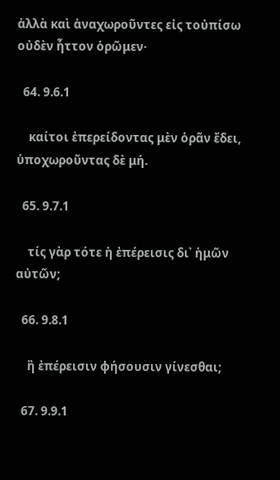ἀλλὰ καὶ ἀναχωροῦντες εἰς τοὐπίσω οὐδὲν ἧττον ὁρῶμεν·

  64. 9.6.1

    καίτοι ἐπερείδοντας μὲν ὁρᾶν ἔδει, ὑποχωροῦντας δὲ μή.

  65. 9.7.1

    τίς γὰρ τότε ἡ ἐπέρεισις δι᾿ ἡμῶν αὐτῶν;

  66. 9.8.1

    ἢ ἐπέρεισιν φήσουσιν γίνεσθαι;

  67. 9.9.1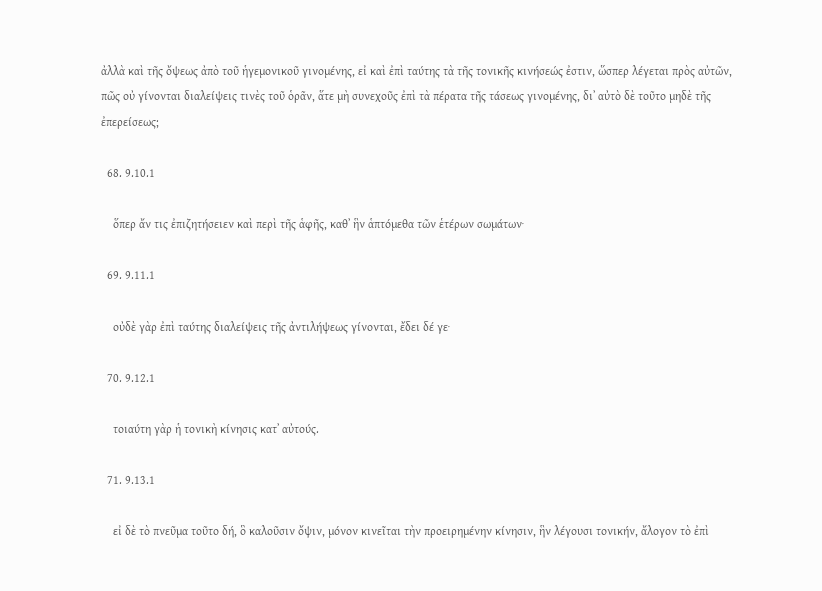ἀλλὰ καὶ τῆς ὄψεως ἀπὸ τοῦ ἡγεμονικοῦ γινομένης, εἰ καὶ ἐπὶ ταύτης τὰ τῆς τονικῆς κινήσεώς ἐστιν, ὥσπερ λέγεται πρὸς αὐτῶν, πῶς οὐ γίνονται διαλείψεις τινὲς τοῦ ὁρᾶν, ἅτε μὴ συνεχοῦς ἐπὶ τὰ πέρατα τῆς τάσεως γινομένης, δι᾿ αὐτὸ δὲ τοῦτο μηδὲ τῆς ἐπερείσεως;

  68. 9.10.1

    ὅπερ ἄν τις ἐπιζητήσειεν καὶ περὶ τῆς ἁφῆς, καθ᾿ ἣν ἁπτόμεθα τῶν ἑτέρων σωμάτων·

  69. 9.11.1

    οὐδὲ γὰρ ἐπὶ ταύτης διαλείψεις τῆς ἀντιλήψεως γίνονται, ἔδει δέ γε·

  70. 9.12.1

    τοιαύτη γὰρ ἡ τονικὴ κίνησις κατ᾿ αὐτούς.

  71. 9.13.1

    εἰ δὲ τὸ πνεῦμα τοῦτο δή, ὃ καλοῦσιν ὄψιν, μόνον κινεῖται τὴν προειρημένην κίνησιν, ἣν λέγουσι τονικήν, ἄλογον τὸ ἐπὶ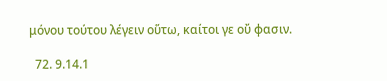μόνου τούτου λέγειν οὕτω, καίτοι γε οὔ φασιν.

  72. 9.14.1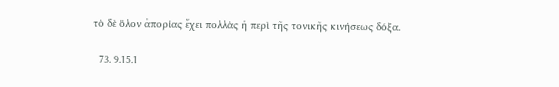τὸ δὲ ὅλον ἀπορίας ἔχει πολλὰς ἡ περὶ τῆς τονικῆς κινήσεως δόξα.

  73. 9.15.1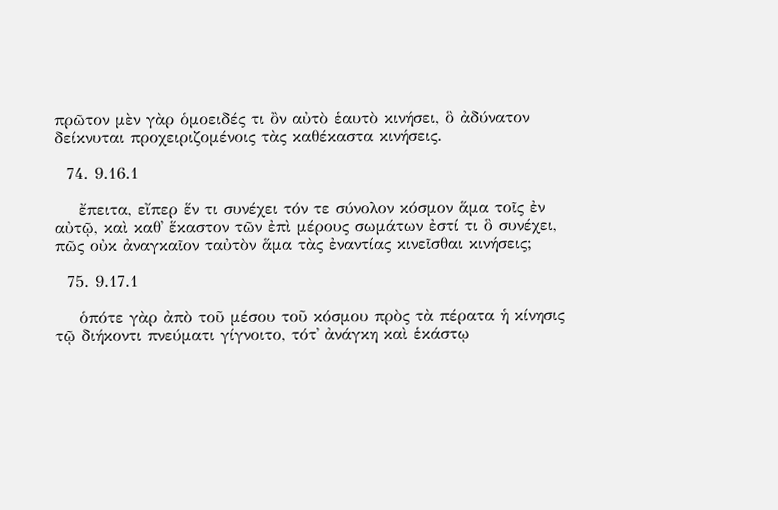πρῶτον μὲν γὰρ ὁμοειδές τι ὂν αὐτὸ ἑαυτὸ κινήσει, ὃ ἀδύνατον δείκνυται προχειριζομένοις τὰς καθέκαστα κινήσεις.

  74. 9.16.1

    ἔπειτα, εἴπερ ἕν τι συνέχει τόν τε σύνολον κόσμον ἅμα τοῖς ἐν αὐτῷ, καὶ καθ᾿ ἕκαστον τῶν ἐπὶ μέρους σωμάτων ἐστί τι ὃ συνέχει, πῶς οὐκ ἀναγκαῖον ταὐτὸν ἅμα τὰς ἐναντίας κινεῖσθαι κινήσεις;

  75. 9.17.1

    ὁπότε γὰρ ἀπὸ τοῦ μέσου τοῦ κόσμου πρὸς τὰ πέρατα ἡ κίνησις τῷ διήκοντι πνεύματι γίγνοιτο, τότ᾿ ἀνάγκη καὶ ἑκάστῳ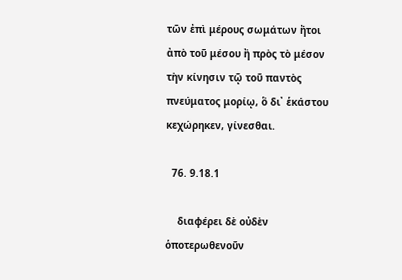τῶν ἐπὶ μέρους σωμάτων ἤτοι ἀπὸ τοῦ μέσου ἢ πρὸς τὸ μέσον τὴν κίνησιν τῷ τοῦ παντὸς πνεύματος μορίῳ, ὃ δι᾿ ἑκάστου κεχώρηκεν, γίνεσθαι.

  76. 9.18.1

    διαφέρει δὲ οὐδὲν ὁποτερωθενοῦν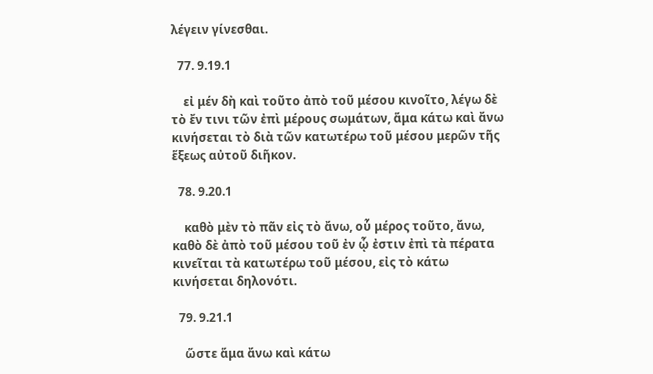λέγειν γίνεσθαι.

  77. 9.19.1

    εἰ μέν δὴ καὶ τοῦτο ἀπὸ τοῦ μέσου κινοῖτο, λέγω δὲ τὸ ἔν τινι τῶν ἐπὶ μέρους σωμάτων, ἅμα κάτω καὶ ἄνω κινήσεται τὸ διὰ τῶν κατωτέρω τοῦ μέσου μερῶν τῆς ἕξεως αὐτοῦ διῆκον.

  78. 9.20.1

    καθὸ μὲν τὸ πᾶν εἰς τὸ ἄνω, οὗ μέρος τοῦτο, ἄνω, καθὸ δὲ ἀπὸ τοῦ μέσου τοῦ ἐν ᾧ ἐστιν ἐπὶ τὰ πέρατα κινεῖται τὰ κατωτέρω τοῦ μέσου, εἰς τὸ κάτω κινήσεται δηλονότι.

  79. 9.21.1

    ὥστε ἅμα ἄνω καὶ κάτω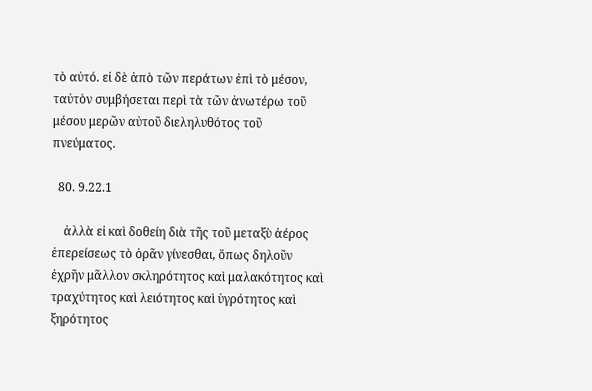τὸ αὐτό. εἰ δὲ ἀπὸ τῶν περάτων ἐπὶ τὸ μέσον, ταὐτὸν συμβήσεται περὶ τὰ τῶν ἀνωτέρω τοῦ μέσου μερῶν αὐτοῦ διεληλυθότος τοῦ πνεύματος.

  80. 9.22.1

    ἀλλὰ εἰ καὶ δοθείη διὰ τῆς τοῦ μεταξὺ ἀέρος ἐπερείσεως τὸ ὁρᾶν γίνεσθαι, ὅπως δηλοῦν ἐχρῆν μᾶλλον σκληρότητος καὶ μαλακότητος καὶ τραχύτητος καὶ λειότητος καὶ ὑγρότητος καὶ ξηρότητος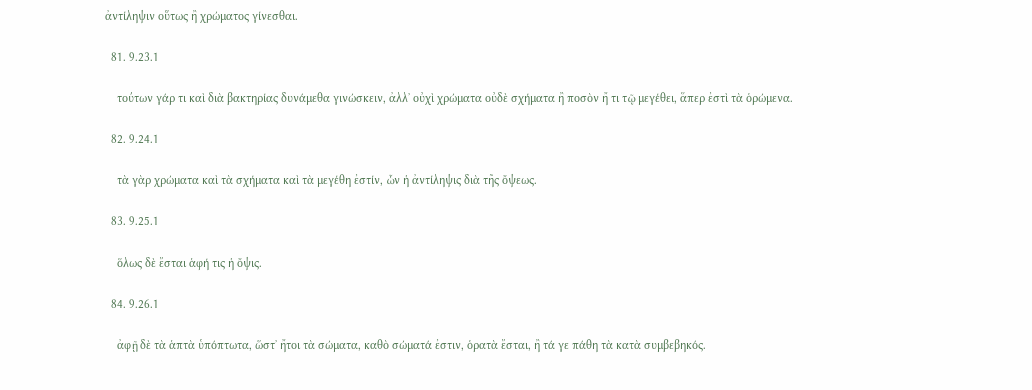ἀντίληψιν οὕτως ἢ χρώματος γίνεσθαι.

  81. 9.23.1

    τούτων γάρ τι καὶ διὰ βακτηρίας δυνάμεθα γινώσκειν, ἀλλ᾿ οὐχὶ χρώματα οὐδὲ σχήματα ἢ ποσὸν ἤ τι τῷ μεγέθει, ἅπερ ἐστὶ τὰ ὁρώμενα.

  82. 9.24.1

    τὰ γὰρ χρώματα καὶ τὰ σχήματα καὶ τὰ μεγέθη ἐστίν, ὧν ἡ ἀντίληψις διὰ τῆς ὄψεως.

  83. 9.25.1

    ὅλως δὲ ἔσται ἁφή τις ἡ ὄψις.

  84. 9.26.1

    ἀφῇ δὲ τὰ ἁπτὰ ὑπόπτωτα, ὥστ᾿ ἤτοι τὰ σώματα, καθὸ σώματά ἐστιν, ὁρατὰ ἔσται, ἢ τά γε πάθη τὰ κατὰ συμβεβηκός.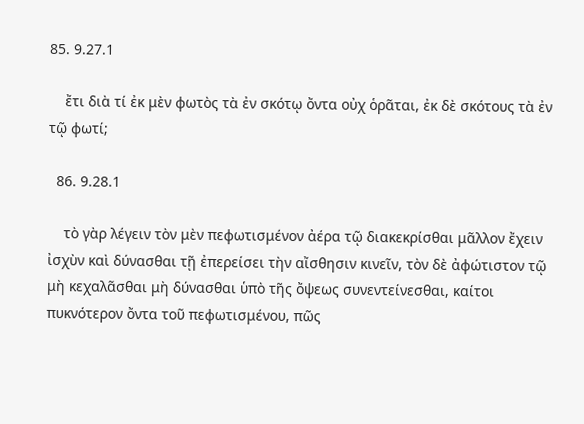85. 9.27.1

    ἔτι διὰ τί ἐκ μὲν φωτὸς τὰ ἐν σκότῳ ὄντα οὐχ ὁρᾶται, ἐκ δὲ σκότους τὰ ἐν τῷ φωτί;

  86. 9.28.1

    τὸ γὰρ λέγειν τὸν μὲν πεφωτισμένον ἀέρα τῷ διακεκρίσθαι μᾶλλον ἔχειν ἰσχὺν καὶ δύνασθαι τῇ ἐπερείσει τὴν αἴσθησιν κινεῖν, τὸν δὲ ἀφώτιστον τῷ μὴ κεχαλᾶσθαι μὴ δύνασθαι ὑπὸ τῆς ὄψεως συνεντείνεσθαι, καίτοι πυκνότερον ὄντα τοῦ πεφωτισμένου, πῶς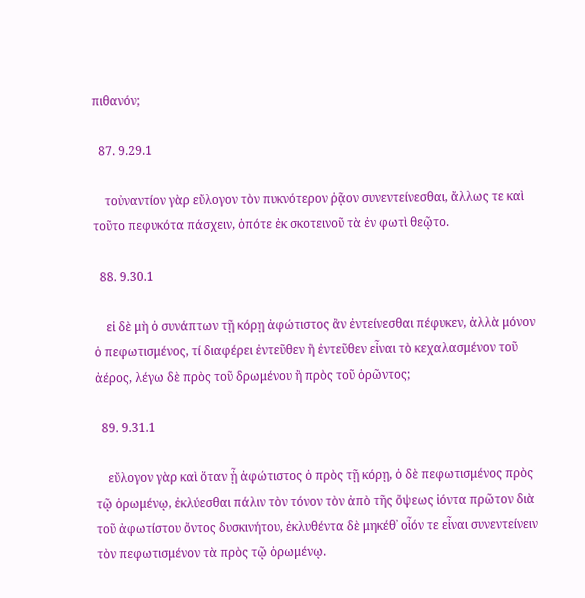πιθανόν;

  87. 9.29.1

    τοὐναντίον γὰρ εὔλογον τὸν πυκνότερον ῥᾷον συνεντείνεσθαι, ἄλλως τε καὶ τοῦτο πεφυκότα πάσχειν, ὁπότε ἐκ σκοτεινοῦ τὰ ἐν φωτὶ θεῷτο.

  88. 9.30.1

    εἰ δὲ μὴ ὁ συνάπτων τῇ κόρῃ ἀφώτιστος ἂν ἐντείνεσθαι πέφυκεν, ἀλλὰ μόνον ὁ πεφωτισμένος, τί διαφέρει ἐντεῦθεν ἢ ἐντεῦθεν εἶναι τὸ κεχαλασμένον τοῦ ἀέρος, λέγω δὲ πρὸς τοῦ δρωμένου ἢ πρὸς τοῦ ὁρῶντος;

  89. 9.31.1

    εὔλογον γὰρ καὶ ὅταν ᾖ ἀφώτιστος ὁ πρὸς τῇ κόρῃ, ὁ δὲ πεφωτισμένος πρὸς τῷ ὁρωμένῳ, ἐκλύεσθαι πάλιν τὸν τόνον τὸν ἀπὸ τῆς ὄψεως ἰόντα πρῶτον διὰ τοῦ ἀφωτίστου ὄντος δυσκινήτου, ἐκλυθέντα δὲ μηκέθ᾿ οἶόν τε εἶναι συνεντείνειν τὸν πεφωτισμένον τὰ πρὸς τῷ ὁρωμένῳ.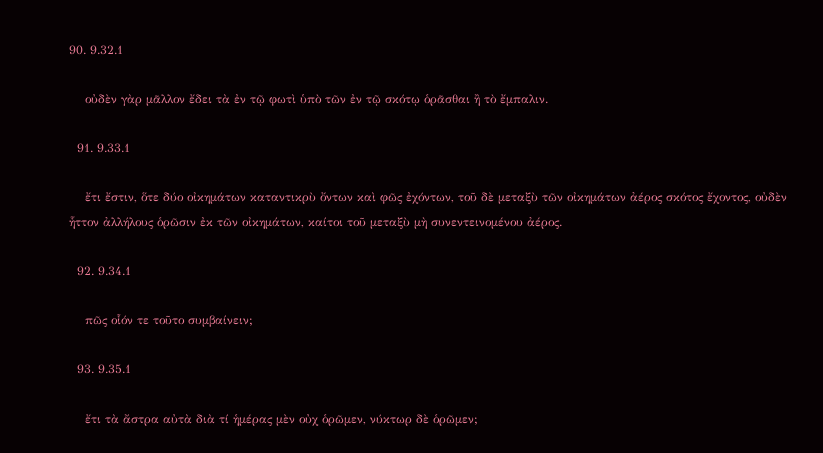90. 9.32.1

    οὐδὲν γὰρ μᾶλλον ἔδει τὰ ἐν τῷ φωτὶ ὑπὸ τῶν ἐν τῷ σκότῳ ὁρᾶσθαι ἢ τὸ ἔμπαλιν.

  91. 9.33.1

    ἔτι ἔστιν, ὅτε δύο οἰκημάτων καταντικρὺ ὄντων καὶ φῶς ἐχόντων, τοῦ δὲ μεταξὺ τῶν οἰκημάτων ἀέρος σκότος ἔχοντος, οὐδὲν ἧττον ἀλλήλους ὁρῶσιν ἐκ τῶν οἰκημάτων, καίτοι τοῦ μεταξὺ μὴ συνεντεινομένου ἀέρος.

  92. 9.34.1

    πῶς οἷόν τε τοῦτο συμβαίνειν;

  93. 9.35.1

    ἔτι τὰ ἄστρα αὐτὰ διὰ τί ἡμέρας μὲν οὐχ ὁρῶμεν, νύκτωρ δὲ ὁρῶμεν;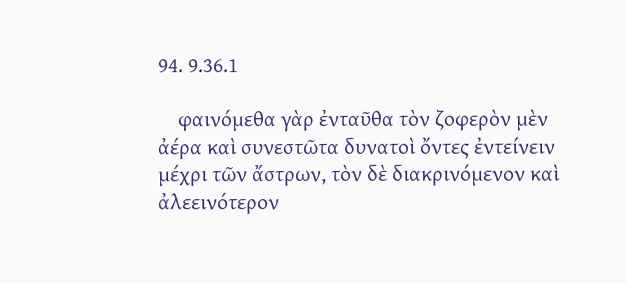94. 9.36.1

    φαινόμεθα γὰρ ἐνταῦθα τὸν ζοφερὸν μὲν ἀέρα καὶ συνεστῶτα δυνατοὶ ὄντες ἐντείνειν μέχρι τῶν ἄστρων, τὸν δὲ διακρινόμενον καὶ ἀλεεινότερον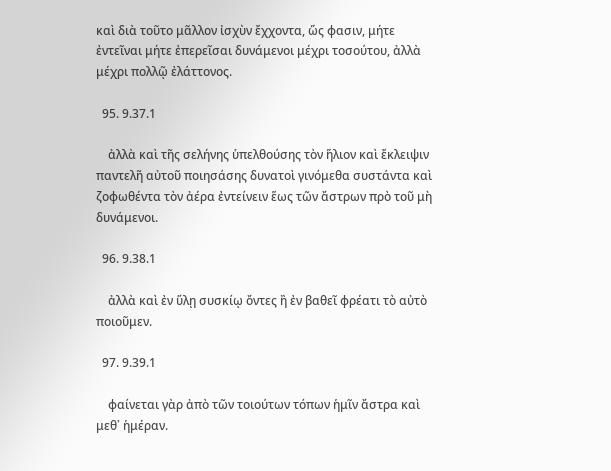καὶ διὰ τοῦτο μᾶλλον ἰσχὺν ἔχχοντα, ὥς φασιν, μήτε ἐντεῖναι μήτε ἐπερεῖσαι δυνάμενοι μέχρι τοσούτου, ἀλλὰ μέχρι πολλῷ ἐλάττονος.

  95. 9.37.1

    ἀλλὰ καὶ τῆς σελήνης ὑπελθούσης τὸν ἥλιον καὶ ἔκλειψιν παντελῆ αὐτοῦ ποιησάσης δυνατοὶ γινόμεθα συστάντα καὶ ζοφωθέντα τὸν ἀέρα ἐντείνειν ἕως τῶν ἄστρων πρὸ τοῦ μὴ δυνάμενοι.

  96. 9.38.1

    ἀλλὰ καὶ ἐν ὕλῃ συσκίῳ ὄντες ἢ ἐν βαθεῖ φρέατι τὸ αὐτὸ ποιοῦμεν.

  97. 9.39.1

    φαίνεται γὰρ ἀπὸ τῶν τοιούτων τόπων ἡμῖν ἄστρα καὶ μεθ᾿ ἡμέραν.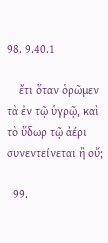98. 9.40.1

    ἔτι ὅταν ὁρῶμεν τὰ ἐν τῷ ὑγρῷ, καὶ τὸ ὕδωρ τῷ ἀέρι συνεντείνεται ἢ οὔ;

  99.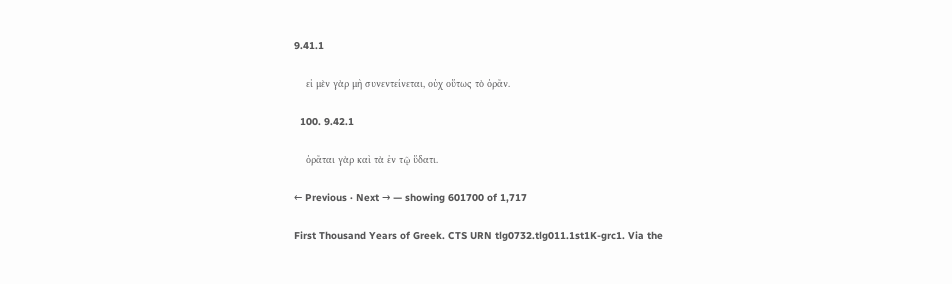9.41.1

    εἰ μὲν γὰρ μὴ συνεντείνεται, οὐχ οὕτως τὸ ὁρᾶν.

  100. 9.42.1

    ὁρᾶται γὰρ καὶ τὰ ἐν τῷ ὕδατι.

← Previous · Next → — showing 601700 of 1,717

First Thousand Years of Greek. CTS URN tlg0732.tlg011.1st1K-grc1. Via the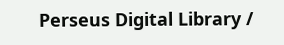Perseus Digital Library /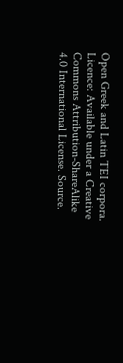Open Greek and Latin TEI corpora. Licence: Available under a Creative Commons Attribution-ShareAlike 4.0 International License. Source.